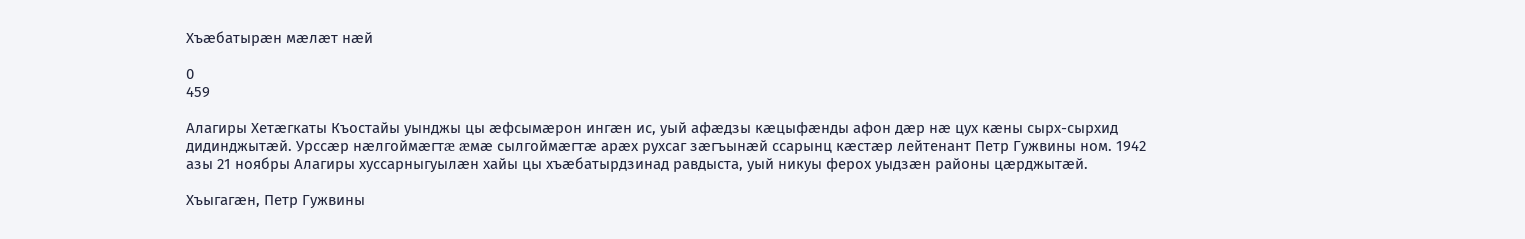Хъæбатырæн мæлæт нæй

0
459

Алагиры Хетæгкаты Къостайы уынджы цы æфсымæрон ингæн ис, уый афæдзы кæцыфæнды афон дæр нæ цух кæны сырх-сырхид дидинджытæй. Урссæр нæлгоймæгтæ æмæ сылгоймæгтæ арæх рухсаг зæгъынæй ссарынц кæстæр лейтенант Петр Гужвины ном. 1942 азы 21 ноябры Алагиры хуссарныгуылæн хайы цы хъæбатырдзинад равдыста, уый никуы ферох уыдзæн районы цæрджытæй.

Хъыгагæн, Петр Гужвины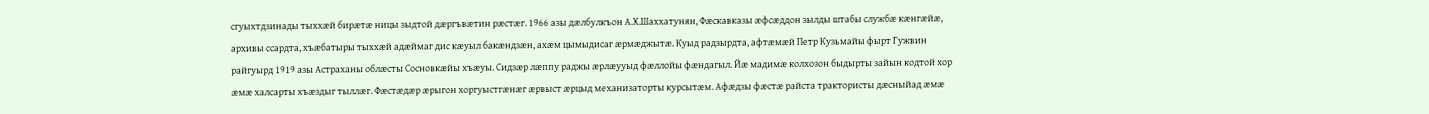сгуыхтдзинады тыххæй бирæтæ ницы зыдтой дæргъвæтин рæстæг. 1966 азы дæлбулкъон А.Х.Шаххатунян, Фæскавказы æфсæддон зылды штабы службæ кæнгæйæ, архивы ссардта, хъæбатыры тыххæй адæймаг дис кæуыл бакæндзæн, ахæм цымыдисаг æрмæджытæ. Куыд радзырдта, афтæмæй Петр Кузьмайы фырт Гужвин райгуырд 1919 азы Астраханы облæсты Сосновкæйы хъæуы. Сидзæр лæппу раджы æрлæууыд фæллойы фæндагыл. Йæ мадимæ колхозон быдырты зайын кодтой хор æмæ халсарты хъæздыг тыллæг. Фæстæдæр æрыгон хоргуыстгæнæг æрвыст æрцыд механизаторты курсытæм. Афæдзы фæстæ райста трактористы дæсныйад æмæ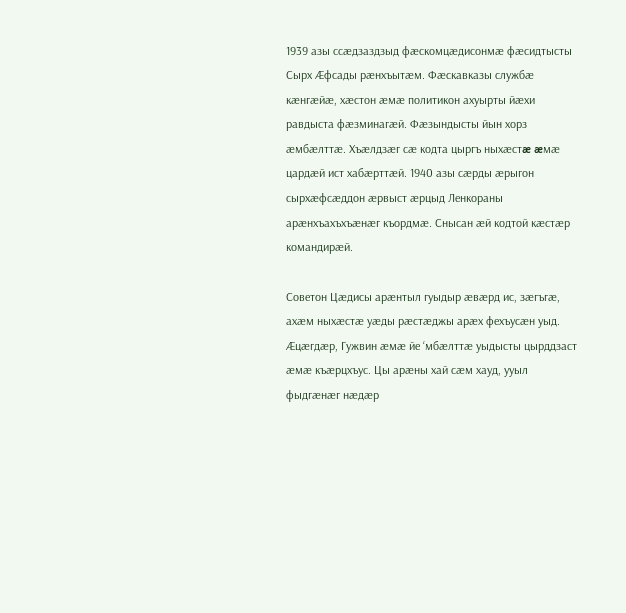1939 азы ссæдзаздзыд фæскомцæдисонмæ фæсидтысты Сырх Æфсады рæнхъытæм. Фæскавказы службæ кæнгæйæ, хæстон æмæ политикон ахуырты йæхи равдыста фæзминагæй. Фæзындысты йын хорз æмбæлттæ. Хъæлдзæг сæ кодта цыргъ ныхæстæ æмæ цардæй ист хабæрттæй. 1940 азы сæрды æрыгон сырхæфсæддон æрвыст æрцыд Ленкораны арæнхъахъхъæнæг къордмæ. Снысан æй кодтой кæстæр командирæй.

Советон Цæдисы арæнтыл гуыдыр æвæрд ис, зæгъгæ, ахæм ныхæстæ уæды рæстæджы арæх фехъусæн уыд. Æцæгдæр, Гужвин æмæ йе ‘мбæлттæ уыдысты цырддзаст æмæ къæрцхъус. Цы арæны хай сæм хауд, ууыл фыдгæнæг нæдæр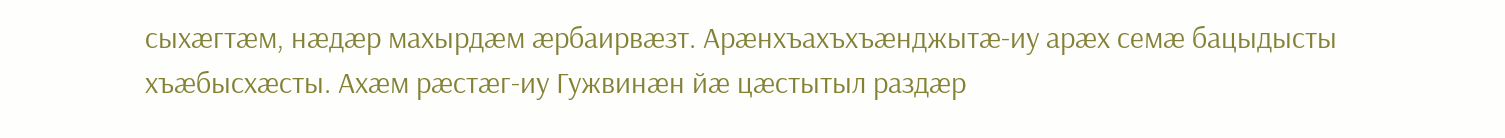сыхæгтæм, нæдæр махырдæм æрбаирвæзт. Арæнхъахъхъæнджытæ-иу арæх семæ бацыдысты хъæбысхæсты. Ахæм рæстæг-иу Гужвинæн йæ цæстытыл раздæр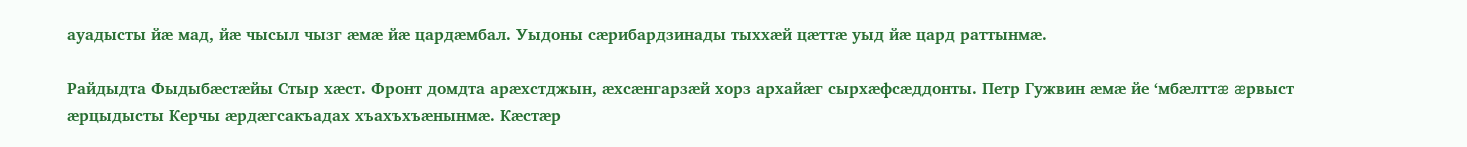ауадысты йæ мад, йæ чысыл чызг æмæ йæ цардæмбал. Уыдоны сæрибардзинады тыххæй цæттæ уыд йæ цард раттынмæ.

Райдыдта Фыдыбæстæйы Стыр хæст. Фронт домдта арæхстджын, æхсæнгарзæй хорз архайæг сырхæфсæддонты. Петр Гужвин æмæ йе ‘мбæлттæ æрвыст æрцыдысты Керчы æрдæгсакъадах хъахъхъæнынмæ. Кæстæр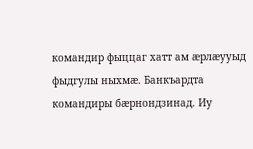командир фыццаг хатт ам æрлæууыд фыдгулы ныхмæ. Банкъардта командиры бæрнондзинад. Иу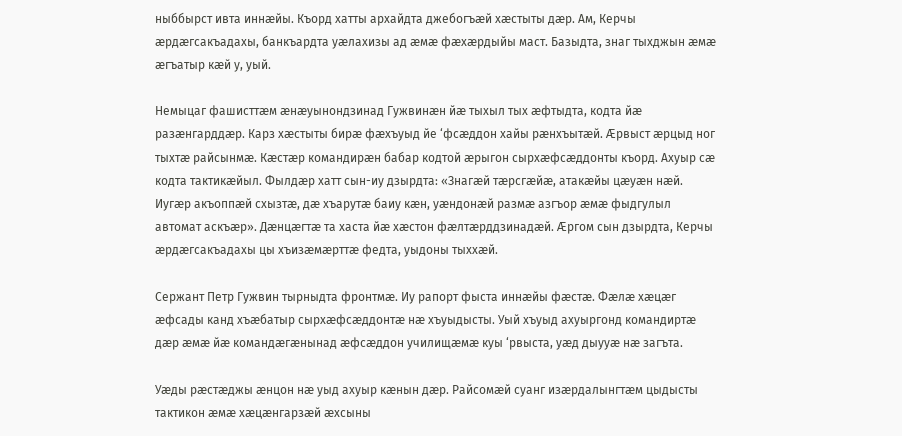ныббырст ивта иннæйы. Къорд хатты архайдта джебогъæй хæстыты дæр. Ам, Керчы æрдæгсакъадахы, банкъардта уæлахизы ад æмæ фæхæрдыйы маст. Базыдта, знаг тыхджын æмæ æгъатыр кæй у, уый.

Немыцаг фашисттæм æнæуынондзинад Гужвинæн йæ тыхыл тых æфтыдта, кодта йæ разæнгарддæр. Карз хæстыты бирæ фæхъуыд йе ‘фсæддон хайы рæнхъытæй. Æрвыст æрцыд ног тыхтæ райсынмæ. Кæстæр командирæн бабар кодтой æрыгон сырхæфсæддонты къорд. Ахуыр сæ кодта тактикæйыл. Фылдæр хатт сын-иу дзырдта: «Знагæй тæрсгæйæ, атакæйы цæуæн нæй. Иугæр акъоппæй схызтæ, дæ хъарутæ баиу кæн, уæндонæй размæ азгъор æмæ фыдгулыл автомат аскъæр». Дæнцæгтæ та хаста йæ хæстон фæлтæрддзинадæй. Æргом сын дзырдта, Керчы æрдæгсакъадахы цы хъизæмæрттæ федта, уыдоны тыххæй.

Сержант Петр Гужвин тырныдта фронтмæ. Иу рапорт фыста иннæйы фæстæ. Фæлæ хæцæг æфсады канд хъæбатыр сырхæфсæддонтæ нæ хъуыдысты. Уый хъуыд ахуыргонд командиртæ дæр æмæ йæ командæгæнынад æфсæддон училищæмæ куы ‘рвыста, уæд дыууæ нæ загъта.

Уæды рæстæджы æнцон нæ уыд ахуыр кæнын дæр. Райсомæй суанг изæрдалынгтæм цыдысты тактикон æмæ хæцæнгарзæй æхсыны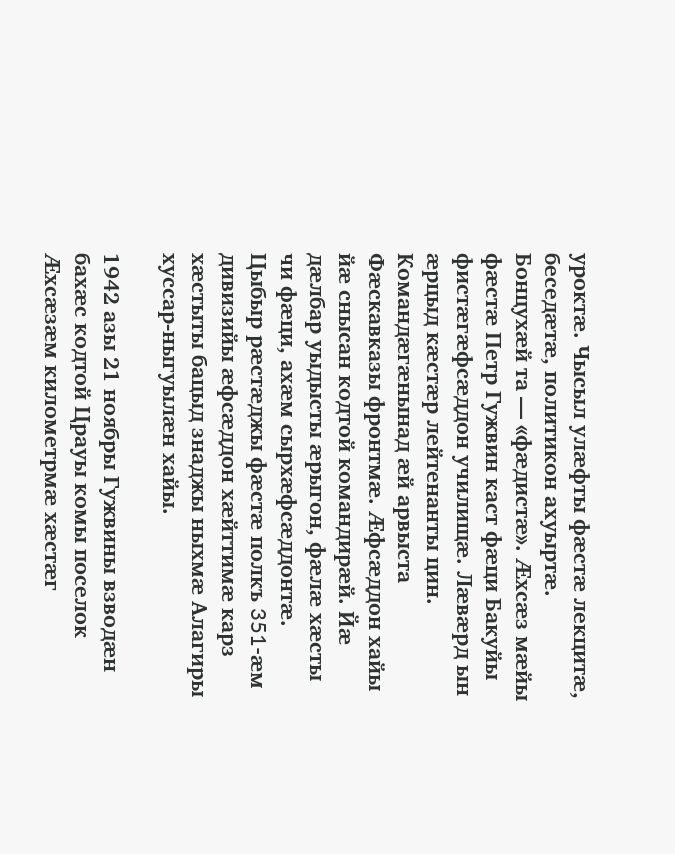уроктæ. Чысыл улæфты фæстæ лекцитæ, беседæтæ, политикон ахуыртæ. Бонцухæй та — «фæдистæ». Æхсæз мæйы фæстæ Петр Гужвин каст фæци Бакуйы фистæгæфсæддон училищæ. Лæвæрд ын æрцыд кæстæр лейтенанты цин. Командæгæнынад æй арвыста Фæскавказы фронтмæ. Æфсæддон хайы йæ снысан кодтой командирæй. Йæ дæлбар уыдысты æрыгон, фæлæ хæсты чи фæци, ахæм сырхæфсæддонтæ. Цыбыр рæстæджы фæстæ полкъ 351-æм дивизийы æфсæддон хæйттимæ карз хæстыты бацыд знаджы ныхмæ Алагиры хуссар-ныгуылæн хайы.

1942 азы 21 ноябры Гужвины взводæн бахæс кодтой Црауы комы поселок Æхсæзæм километрмæ хæстæг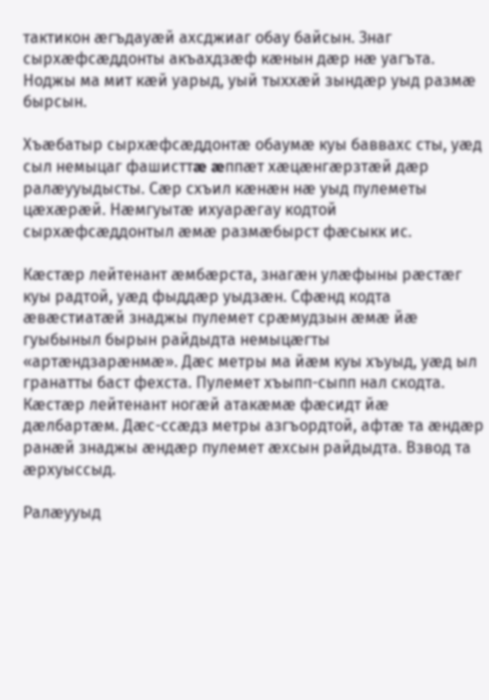тактикон æгъдауæй ахсджиаг обау байсын. Знаг сырхæфсæддонты акъахдзæф кæнын дæр нæ уагъта. Ноджы ма мит кæй уарыд, уый тыххæй зындæр уыд размæ бырсын.

Хъæбатыр сырхæфсæддонтæ обаумæ куы баввахс сты, уæд сыл немыцаг фашисттæ æппæт хæцæнгæрзтæй дæр ралæууыдысты. Сæр схъил кæнæн нæ уыд пулеметы цæхæрæй. Нæмгуытæ ихуарæгау кодтой сырхæфсæддонтыл æмæ размæбырст фæсыкк ис.

Кæстæр лейтенант æмбæрста, знагæн улæфыны рæстæг куы радтой, уæд фыддæр уыдзæн. Сфæнд кодта æвæстиатæй знаджы пулемет срæмудзын æмæ йæ гуыбыныл бырын райдыдта немыцæгты «артæндзарæнмæ». Дæс метры ма йæм куы хъуыд, уæд ыл гранатты баст фехста. Пулемет хъыпп-сыпп нал скодта. Кæстæр лейтенант ногæй атакæмæ фæсидт йæ дæлбартæм. Дæс-ссæдз метры азгъордтой, афтæ та æндæр ранæй знаджы æндæр пулемет æхсын райдыдта. Взвод та æрхуыссыд.

Ралæууыд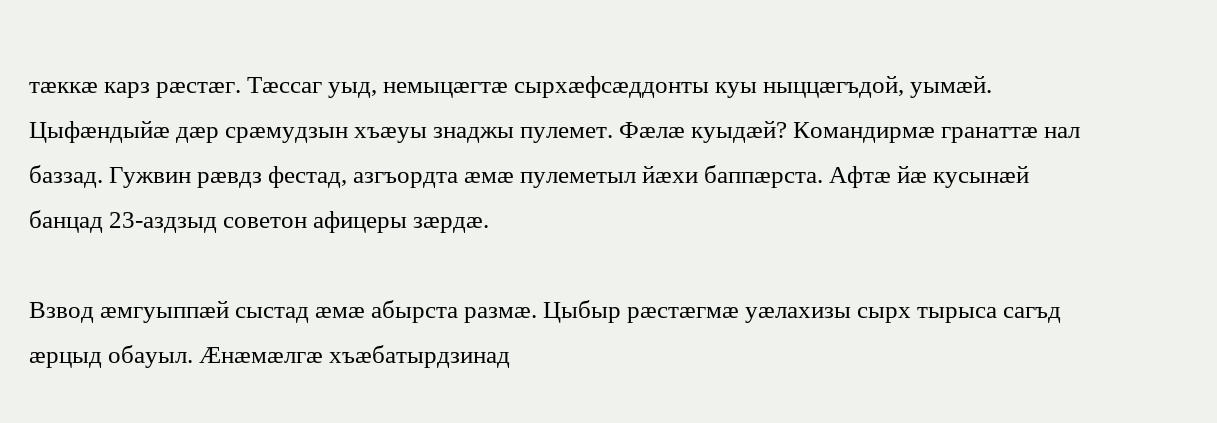тæккæ карз рæстæг. Тæссаг уыд, немыцæгтæ сырхæфсæддонты куы ныццæгъдой, уымæй. Цыфæндыйæ дæр срæмудзын хъæуы знаджы пулемет. Фæлæ куыдæй? Командирмæ гранаттæ нал баззад. Гужвин рæвдз фестад, азгъордта æмæ пулеметыл йæхи баппæрста. Афтæ йæ кусынæй банцад 23-аздзыд советон афицеры зæрдæ.

Взвод æмгуыппæй сыстад æмæ абырста размæ. Цыбыр рæстæгмæ уæлахизы сырх тырыса сагъд æрцыд обауыл. Æнæмæлгæ хъæбатырдзинад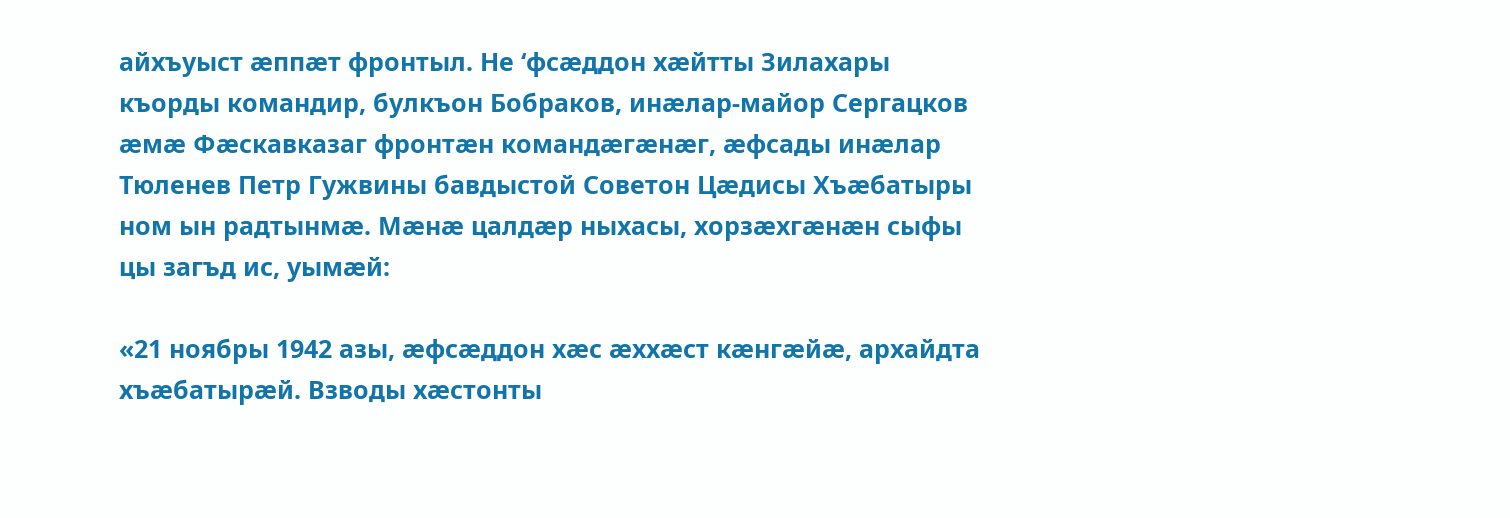айхъуыст æппæт фронтыл. Не ‘фсæддон хæйтты Зилахары къорды командир, булкъон Бобраков, инæлар-майор Сергацков æмæ Фæскавказаг фронтæн командæгæнæг, æфсады инæлар Тюленев Петр Гужвины бавдыстой Советон Цæдисы Хъæбатыры ном ын радтынмæ. Мæнæ цалдæр ныхасы, хорзæхгæнæн сыфы цы загъд ис, уымæй:

«21 ноябры 1942 азы, æфсæддон хæс æххæст кæнгæйæ, архайдта хъæбатырæй. Взводы хæстонты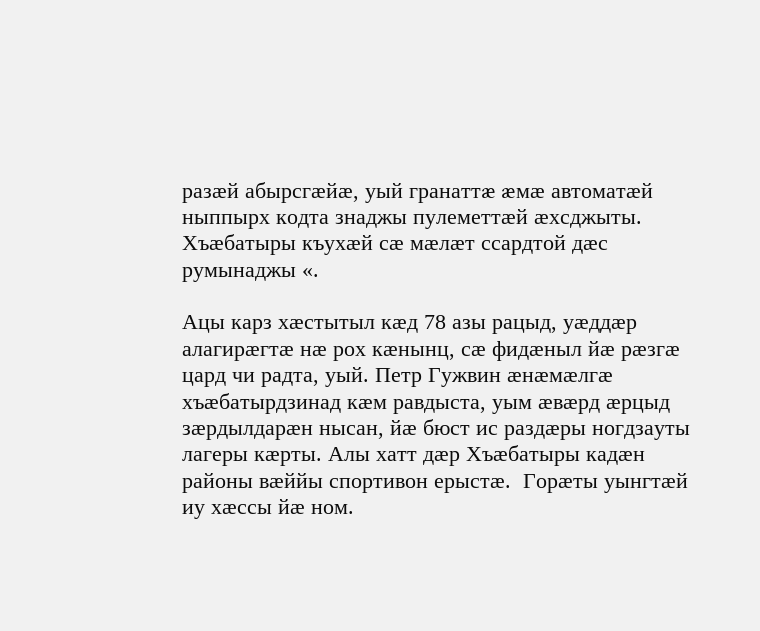разæй абырсгæйæ, уый гранаттæ æмæ автоматæй ныппырх кодта знаджы пулеметтæй æхсджыты. Хъæбатыры къухæй сæ мæлæт ссардтой дæс румынаджы «.

Ацы карз хæстытыл кæд 78 азы рацыд, уæддæр алагирæгтæ нæ рох кæнынц, сæ фидæныл йæ рæзгæ цард чи радта, уый. Петр Гужвин æнæмæлгæ хъæбатырдзинад кæм равдыста, уым æвæрд æрцыд зæрдылдарæн нысан, йæ бюст ис раздæры ногдзауты лагеры кæрты. Алы хатт дæр Хъæбатыры кадæн районы вæййы спортивон ерыстæ.  Горæты уынгтæй иу хæссы йæ ном.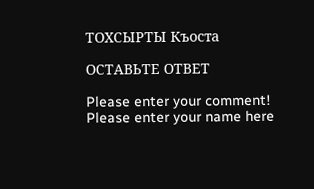ТОХСЫРТЫ Къоста

ОСТАВЬТЕ ОТВЕТ

Please enter your comment!
Please enter your name here